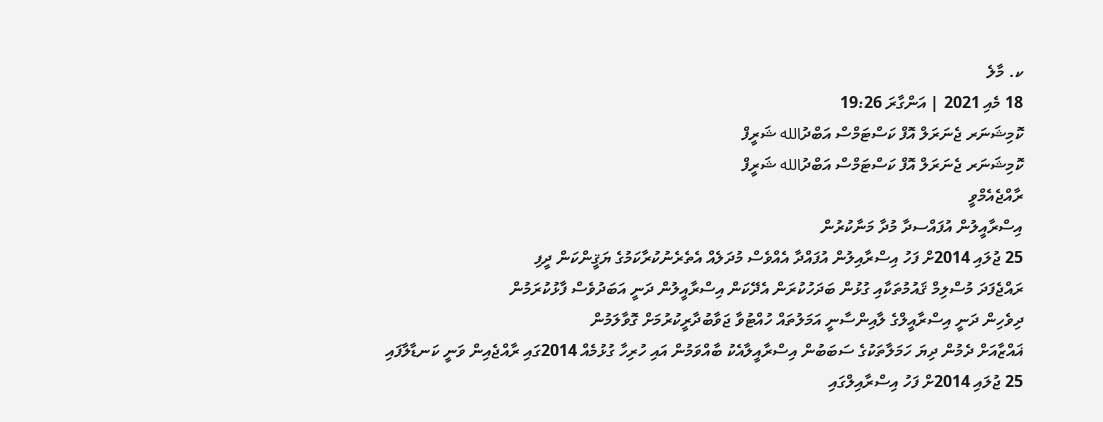ކ. މާލެ
18 މެއި 2021 | އަންގާރަ 19:26
ކޮމިޝަނަރ ޖެނަރަލް އޮފް ކަސްޓަމްސް އަބްދުالله ޝަރީފް
ކޮމިޝަނަރ ޖެނަރަލް އޮފް ކަސްޓަމްސް އަބްދުالله ޝަރީފް
ރާއްޖެއެމްވީ
އިސްރާއީލުން އުފައްސދާ މުދާ މަނާކުރުން
25 ޖުލައި 2014ށް ފަހު އިސްރާއިލުން އުފައްދާ އެއްވެސް މުދަލެއް އެތެރެނުކުރާކަމުގެ ޔަޤީންކަން ދީފި
ރައްޖެފަދަ މުސްލިމް ޤައުމުތަކާއި ގުޅުން ބަދަހުކުރަން އެދޭކަން އިސްރާއީލުން ދަނީ އަބަދުވެސް ފާޅުކުރަމުން
ދިވެހިން ދަނީ އިސްރާއީލްގެ ލާއިންސާނީ އަމަލުތައް ހުއްޓުވާ ޖަވާބުދާރީކުރުމަށް ގޮވާލަމުން
ޣައްޒާއަށް ދެމުން ދިޔަ ހަމަލާތަކުގެ ސަބަބުން އިސްރާއީލާއެކު ބާއްވަމުން އައި ހުރިހާ ގުޅުމެއް 2014ގައި ރާއްޖެއިން ވަނީ ކަނޑާލާފައި
25 ޖުލައި 2014ށް ފަހު އިސްރާއިލްގައި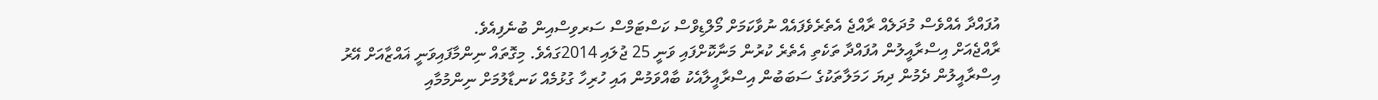އުފައްދާ އެއްވެސް މުދަލެއް ރާއްޖެ އެތެރެވެފައެއް ނުވާކަމަށް މޯލްޑިވްސް ކަސްޓަމްސް ސަރވިސްއިން ބުނެފިއެވެ.
ރާއްޖެއަށް އިސްރާއީލުން އުފައްދާ ތަކެތި އެތެރެ ކުރުން މަނާކޮށްފައި ވަނީ 25 ޖުލައި 2014ގައެވެ. މިގޮތައް ނިންމާފައިވަނީ ޣައްޒާއަށް އޭރު އިސްރާއީލުން ދެމުން ދިޔަ ހަމަލާތަކުގެ ސަބަބުން އިސްރާއީލާއެކު ބާއްވަމުން އައި ހުރިހާ ގުޅުމެއް ކަނޑާލުމަށް ނިންމުމާއި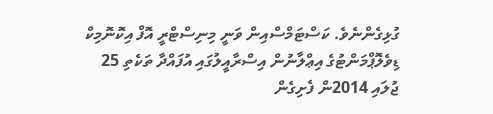ގުޅިގެންނެވެ. ކަސްޓަމްސްއިން ވަނީ މިނިސްޓްރީ އޮފް އިކޮނޮމިކް ޑިވެލޮޕްމަންޓުގެ އިޢްލާނުން އިސްރާއީލުގައި އުފައްދާ ތަކެތި 25 ޖުލައި 2014ން ފެށިގެން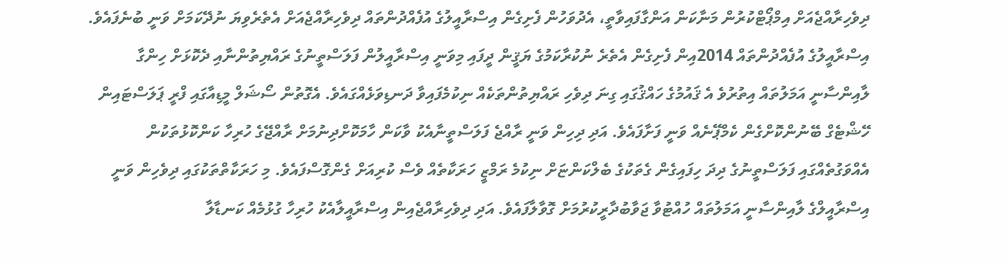ދިވެހިރާއްޖެއަށް އިމްޕޯޓްކުރުން މަނާކަން އަންގާފައިވާތީ، އެދުވަހުން ފެށިގެން އިސްރާއީލުގެ އުފެއްދުންތައް ދިވެހިރާއްޖެއަށް އެތެރެވިޔަ ނުދޭކަމަށް ވަނީ ބުނެފައެވެ.
އިސްރާއީލުގެ އުފެއްދުންތައް 2014އިން ފެށިގެން އެތެރެ ނުކުރާކަމުގެ ޔަޤީން ދީފައި މިވަނީ އިސްރާއީލުން ފަލަސްތީނުގެ ރައްޔިތުންނާއި ދެކޮޅަށް ހިންގާ ލާއިންސާނީ އަމަލުތައް އިތުރުވެ އެ ޤައުމުގެ ހައްޤުގައި ގިނަ ދިވެހި ރައްޔިތުންތަކެއް ނިކުމެފައިވާ ދަނޑިވަޅެއްގައެވެ. އެގޮތުން ސޯޝަލް މީޑިއާގައި ފްރީ ޕަލަސްޓައިން ހޭޝްޓެގް ބޭނުންކޮށްގެން ކެމްޕޭނެއް ވަނީ ފަށާފައެވެ. އަދި ދިހިން ވަނީ ރާއްޖެ ފަލަސްތީނާއެކު ވާކަން ހާމަކޮށްދިނުމަށް ރާއްޖޭގެ ހުރިހާ ކަންކޮޅުތަކުން އެއްވަގުތެއްގައި ފަލަސްތީނުގެ ދިދަ ހިފައިގެން ގެތަކުގެ ބެލްކަންޏަށް ނިކުމެ ރަމްޒީ ހަރަކާތެއް ވެސް ކުރިއަށް ގެންގޮސްފައެވެ. މި ހަރަކާތްތަކުގައި ދިވެހިން ވަނީ އިސްރާއީލްގެ ލާއިންސާނީ އަމަލުތައް ހުއްޓުވާ ޖަވާބުދާރީކުރުމަށް ގޮވާލާފައެވެ. އަދި ދިވެހިރާއްޖެއިން އިސްރާއީލާއެކު ހުރިހާ ގުޅުމެއް ކަނޑާލާ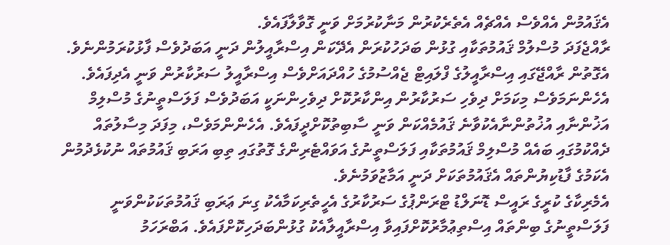އެޤައުމުން އެއްވެސް އެއްޗެއް އެތެރެކުރުން މަނާކުރުމަށް ވަނީ ގޮވާލާފައެވެ.
ރާއްޖެފަދަ މުސްލުމް ޤައުމުތަކާއި ގުޅުން ބަދަހުކުރަން އެދޭކަން އިސްރާއީލުން ދަނީ އަބަދުވެސް ފާޅުކުރަމުންނެވެ. އެގޮތުން ރާއްޖޭގައި އިސްރާއީލުގެ ފްލައިޓް ޖެއްސުމުގެ ހުއްދައަށްވެސް އިސްރާއީލު ސަރުކާރުން ވަނީ އެދިފައެވެ. އެހެންނަމަވެސް މިކަމަށް ދިވެހި ސަރުކާރުން އިންކާރުކޮށް ދިވެހިންނަކީ އަބަދުވެސް ފަލަސްތީނުގެ މުސްލިމް އަޚުންނާއި އުޚުތުންނާއެކުވާނެ ޤައުމެއްކަން ވަނީ ސާބިތުކޮށްދީފައެވެ. އެހެންންމަވެސް، މިފަދަ މިސާލުތައް ދެއްކުމުގައި ބައެއް މުސްލިމް ޤައުމުތަކާއި ފަލަސްތީނުގެ އަވައްޓެރިންގެ ގޮތުގައި ތިބި އަރަބި ޤައުމުތައް ނުކުޅެދުމުން އެކަމުގެ ފާޑުކިޔުންތައް އެޤައުމުތަކަށް ދަނީ އަމާޒުވަމުނެވެ.
އެމެރިކާގެ ކުރީގެ ރައީސް ޑޮނަލްޑު ޓްރަންޕުގެ ސަރުކާރުގެ އެހީތެރިކަމާއެކު ގިނަ ޢަރަބި ޤައުމުތަކަކުންވަނީ ފަލަސްތީނުގެ ބިންތައް އިސްތިޢުމާރުކޮށްފައިވާ އިސްރާއީލާއެކު ގުޅުންބަދަހިކޮށްފައެވެ. އަބްރަހަމު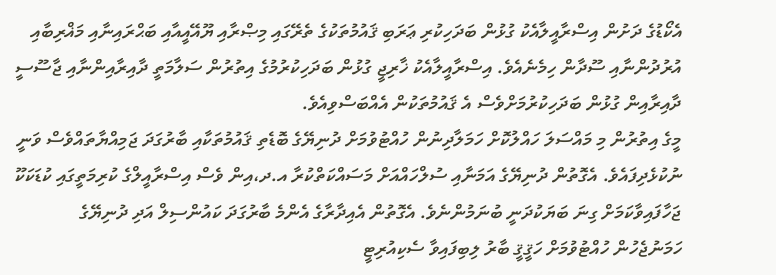އެކޯޑުގެ ދަށުން އިސްރާއީލާއެކު ގުޅުން ބަދަހިކުރި ޢަރަބި ޤައުމުތަކުގެ ތެރޭގައި މިޞްރާއި ޔޫއޭއީއާއި ބަޙްރައިނާއި މަޣްރިބާއި އުރުދުންނާއި ސޫދާން ހިމެނެއެވެ. އިސްރާއީލާއެކު ޚާރިޖީ ގުޅުން ބަދަހިކުރުމުގެ އިތުރުން ސަލާމަތީ ދާއިރާއިންނާއި ޖާސޫސީ ދާއިރާއިން ގުޅުން ބަދަހިކުރުމަށްވެސް އެ ޤައުމުތަކުން އެއްބަސްވިއެވެ.
މީގެ އިތުރުން މި މައްސަލަ ހައްލުކޮށް ހަމަލާދިނުން ހުއްޓުވުމަށް ދުނިޔޭގެ ބޮޑެތި ޤައުމުތަކާއި ބާރުގަދަ ޖަމިއްޔާތައްވެސް ވަނީ ނުކުޅެދިފައެވެ. އެގޮތުން ދުނިޔޭގެ އަމަނާއި ސުލްހައްއަށް މަސައްކަތްކުރާ އ.ދ،އިން ވެސް އިސްރާއީލްގެ ކުރިމަތީގައި ކުޑަކަކޫ ޖަހާފައިވާކަމަށް ގިނަ ބަޔަކުދަނީ ބުނަމުންނެވެ. އެގޮތުން އެއިދާރާގެ އެންމެ ބާރުގަދަ ކައުންސިލް އަދި ދުނިޔޭގެ ހަމަނުޖެހުން ހުއްޓުވުމަށް ހަޤީޤީ ބާރު ލިބިފައިވާ ސެކިއުރިޓީ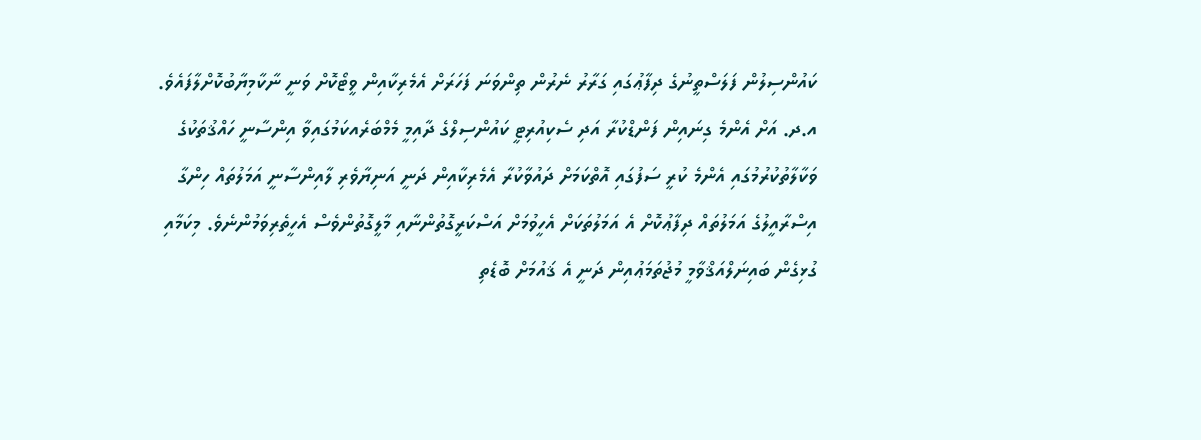ކައުންސިލުން ފަލަސްތީނުގެ ދިފާޢުގައި ގަރާރު ނެރުން ތިންވަނަ ފަހަރަށް އެމެރިކާއިން ވީޓޯކޮށް ވަނީ ނާކާމިޔާބުކޮށްލާފައެވެ.
އ.ދ. އަށް އެންމެ ގިނައިން ފަންޑްކުރާ އަދި ސެކިއުރިޓީ ކައުންސިލްގެ ދާއިމީ މެމްބަރެއކަމުގައިވާ އިންސާނީ ހައްޤުތަކުގެ ވަކާލާތުކުރުމުގައި އެންމެ ކުރީ ސަފުގައި އޮތްކަމަށް ދައުވާކުރާ އެމެރިކާއިން ދަނީ އަނިޔާވެރި ލާއިންސާނީ އަމަލުތައް ހިންގާ އިސްރާއީލުގެ އަމަލުތައް ދިފާޢުކޮށް އެ އަމަލުތަކަށް އެހީވުމަށް އަސްކަރީގޮތުންނާއި މާލީގޮތުންވެސް އެހީތެރިވަމުންނެވެ. މިކަމާއި ގުޅިގެން ބައިނަލްއަޤްވާމީ މުޖުތަމަޢުއިން ދަނީ އެ ޤައުމަށް ބޮޑެތި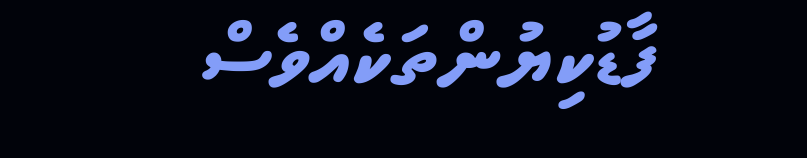ފާޑުކިޔުންތަކެއްވެސް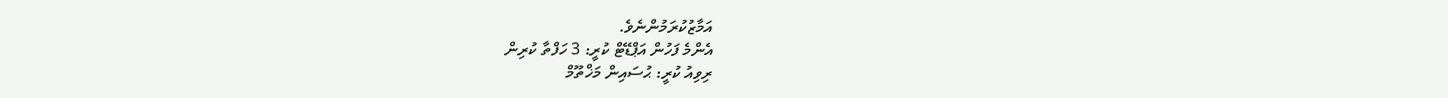އަމާޒުކުރަމުންނެވެ.
އެންމެ ފަހުން އަޕްޑޭޓް ކުރީ: 3 ހަފްތާ ކުރިން
ރިވިއު ކުރީ: ޙުސައިން މަޚްތޫމް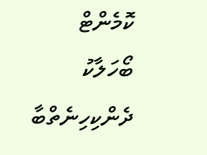ކޮމެންޓް
ބޯހަލާކު
ދެންކިހިނެތްބާ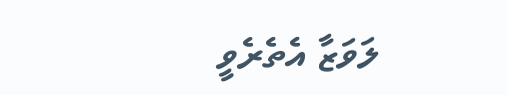ލަވަޒާ އެތެރެވީ